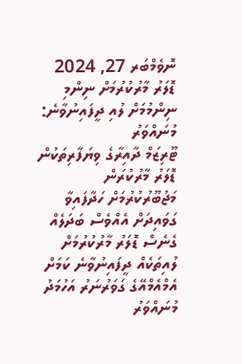ނޮވެމްބަރ 27, 2024
ޑޮލަރު މާރުކުރުމަށް ނިންމި ނިންމުމަށް ލުއި ދީފައިނުވާނެ: މުނައްވަރު
ޓޫރިޒަމް ދާއިރާގެ ވިޔަފާރިތަކުން ޑޮލަރު މާރުކުރަން މަޖުބޫރުކުރުމަށް ހަދާފައިވާ ގަވައިދަށް އެއްވެސް ބަދަލެއް ގެނެސް ޑޮލަރު މާރުކުރުމަށް ލުއިތަކެއް ދީފައިނުވާނެ ކަމަށް އެމްއެމްއޭގެ ގަވަރުނަރު އަހުމަދު މުނައްވަރު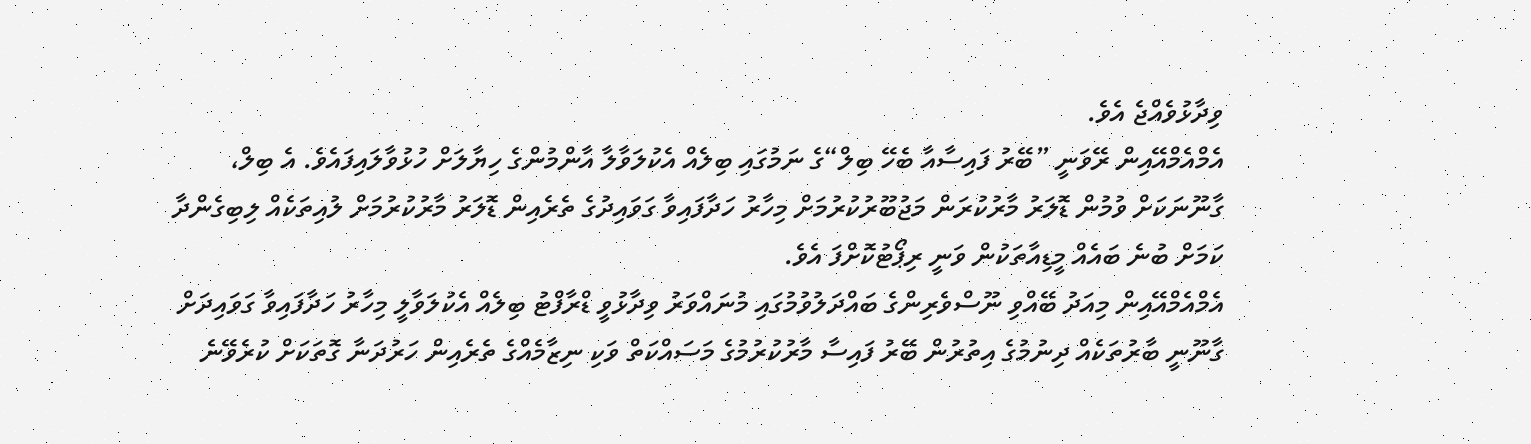ވިދާޅުވެއްޖެ އެވެ.
އެމްއެމްއޭއިން ރޭވަނީ ”ބޭރު ފައިސާއާ ބެހޭ ބިލް“ގެ ނަމުގައި ބިލެއް އެކުލަވާލާ އާންމުންގެ ހިޔާލަށް ހުޅުވާލައިފައެވެ. އެ ބިލް، ގާނޫނަކަށް ވުމުން ޑޮލަރު މާރުކުރަން މަޖުބޫރުކުރުމަށް މިހާރު ހަދާފައިވާ ގަވައިދުގެ ތެރެއިން ޑޮލަރު މާރުކުރުމަށް ލުއިތަކެއް ލިބިގެންދާ ކަމަށް ބުނެ ބައެއް މީޑިއާތަކުން ވަނީ ރިޕޯޓުކޮށްފަ އެވެ.
އެމްއެމްއޭއިން މިއަދު ބޭއްވި ނޫސްވެރިންގެ ބައްދަލުވުމުގައި މުނައްވަރު ވިދާޅުވީ ޑްރާފްޓު ބިލެއް އެކުލަވާލީ މިހާރު ހަދާފައިވާ ގަވައިދަށް ގާނޫނީ ބާރުތަކެއް ދިނުމުގެ އިތުރުން ބޭރު ފައިސާ މާރުކުރުމުގެ މަސައްކަތް ވަކި ނިޒާމެއްގެ ތެރެއިން ހަރުދަނާ ގޮތަކަށް ކުރެވޭނެ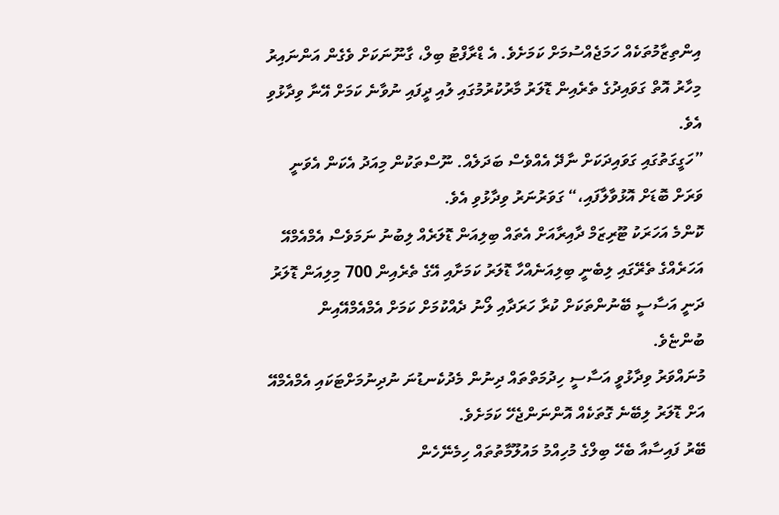އިންތިޒާމުތަކެއް ހަމަޖެއްސުމަށް ކަމަށެވެ. އެ ޑްރާފްޓު ބިލް، ގާނޫނަކަށް ވެގެން އަންނައިރު މިހާރު އޮތް ގަވައިދުގެ ތެރެއިން ޑޮލަރު މާރުކުރުމުގައި ލުއި ދީފައި ނުވާނެ ކަމަށް އޭނާ ވިދާޅުވި އެވެ.
”ހަގީގަތުގައި ގަވައިދަކަށް ނާދޭ އެއްވެސް ބަދަލެއް. ނޫސްތަކުން މިއަދު އެކަން އެވަނީ ވަރަށް ބޮޑަށް އޮޅުވާލާފައި،“ ގަވަރުނަރު ވިދާޅުވި އެވެ.
ކޮންމެ އަހަރަކު ޓޫރިޒަމް ދާއިރާއަށް އެތައް ބިލިއަން ޑޮލަރެއް ލިބުނު ނަމަވެސް އެމްއެމްއޭ އަހަރެއްގެ ތެރޭގައި ލިބެނީ ބިލިއަނެއްހާ ޑޮލަރު ކަމަށާއި އޭގެ ތެރެއިން 700 މިލިއަން ޑޮލަރު ދަނީ އަސާސީ ބޭނުންތަކަށް ކުރާ ހަރަދާއި ލޯނު ދެއްކުމަށް ކަމަށް އެމްއެމްއޭއިން ބުންޏެވެ.
މުނައްވަރު ވިދާޅުވީ އަސާސީ ހިދުމަތްތައް ދިނުން މެދުކެނޑުނަ ނުދިނުމަށްޓަކައި އެމްއެމްއޭ އަށް ޑޮލަރު ލިބޭނެ ގޮތަކެއް އޮންނަންޖެހޭ ކަމަށެވެ.
ބޭރު ފައިސާއާ ބެހޭ ބިލްގެ މުހިއްމު މައުލޫމާތުތައް ހިމެނޭހެން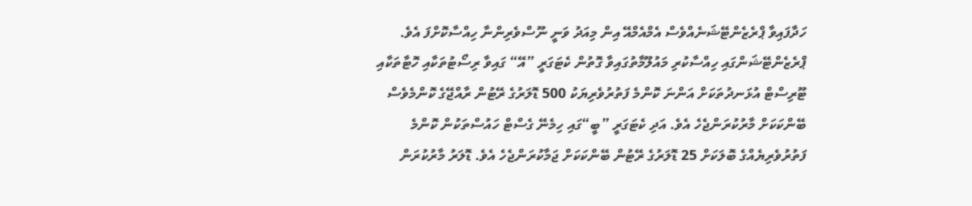ހަދާފައިވާ ޕްރެޒެންޓޭޝަނެއްވެސް އެމްއެމްއޭ އިން މިއަދު ވަނީ ނޫސްވެރިންނާ ހިއްސާކޮށްފަ އެވެ.
ޕްރެޒެންޓޭޝަންގައި ހިއްސާކުރި މައުލޫމާތުގައިވާ ގޮތުން ކެޓަގަރީ ”އޭ“ ގައިވާ ރިސޯޓުތަކާއި ހޮޓާތަކާއި ޓޫރިސްޓް އުޅަނދުތަކަށް އަންނަ ކޮންމެ ފަތުރުވެރިޔަކު 500 ޑޮލަރުގެ ރޭޓުން ރާއްޖޭގެ ކޮންމެވެސް ބޭންކަކަށް މާރުކުރަންޖެހެ އެވެ. އަދި ކެޓަގަރީ ”ބީ“ގައި ހިމެނޭ ގެސްޓް ހައުސްތަކުން ކޮންމެ ފަތުރުވެރިޔެއްގެ ބޮލަކަށް 25 ޑޮލަރުގެ ރޭޓުން ބޭންކަކަށް ޖަމާކުރަންޖެހެ އެވެ. ޑޮލަރު މާރުކުރަން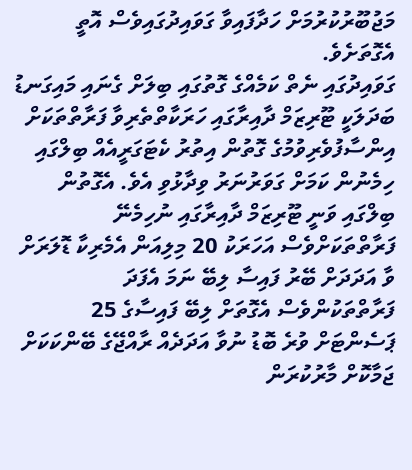މަޖުބޫރުކުރުމަށް ހަދާފައިވާ ގަވައިދުގައިވެސް އޮތީ އެގޮތަށެވެ.
ގަވައިދުގައި ނެތް ކަމެއްގެ ގޮތުގައި ބިލަށް ގެނައި މައިގަނޑު ބަދަލަކީ ޓޫރިޒަމް ދާއިރާގައި ހަރަކާތްތެރިވާ ފަރާތްތަކަށް އިންސާފުވެރިވުމުގެ ގޮތުން އިތުރު ކެޓަގަރީއެއް ބިލްގައި ހިމެނުން ކަމަށް ގަވަރުނަރު ވިދާޅުވި އެވެ. އެގޮތުން ބިލްގައި ވަނީ ޓޫރިޒަމް ދާއިރާގައި ނުހިމެނޭ ފަރާތްތަކަށްވެސް އަހަރަކު 20 މިލިއަން އެމެރިކާ ޑޮލަރަށް ވާ އަދަދަށް ބޭރު ފައިސާ ލިބޭ ނަމަ އެފަދަ ފަރާތްތަކުންވެސް އެގޮތަށް ލިބޭ ފައިސާގެ 25 ޕަސެންޓަށް ވުރެ ބޮޑު ނުވާ އަދަދެއް ރާއްޖޭގެ ބޭންކަކަށް ޖަމާކޮށް މާރުކުރަން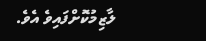ލާޒިމުކޮށްފައިވެ އެވެ.